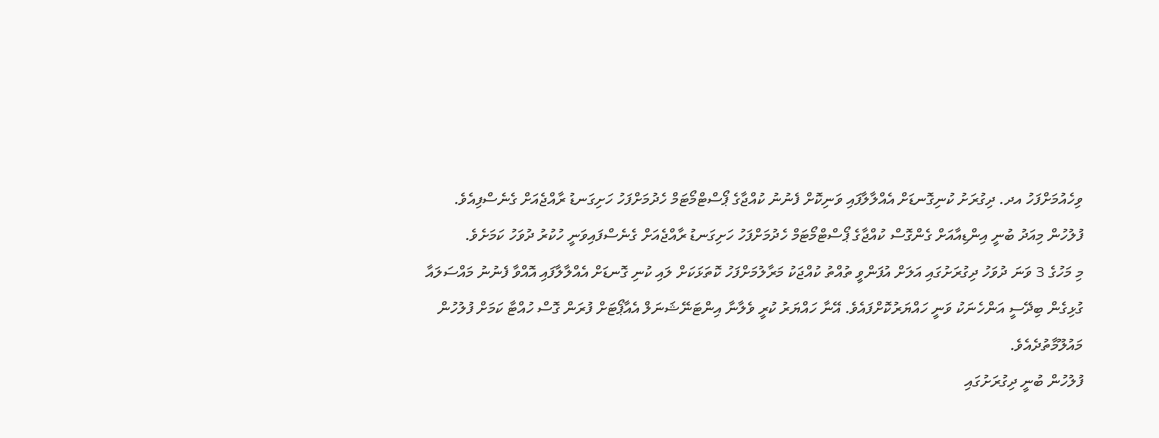ވިހެއުމަށްފަހު އދ. ދިގުރަށު ކުނިގޮނޑަށް އެއްލާލާފައި ވަނިކޮށް ފެނުނު ކުއްޖާގެ ޕޯސްޓްމޯޓަމް ހެދުމަށްފަހު ހަށިގަނޑު ރާއްޖެއަށް ގެނެސްފިއެވެ.
ފުލުހުން މިއަދު ބުނީ އިންޑިއާއަށް ގެންގޮސް ކުއްޖާގެ ޕޯސްޓްމޯޓަމް ހެދުމަށްފަހު ހަށިގަނޑު ރާއްޖެއަށް ގެނެސްފައިވަނީ ހުކުރު ދުވަހު ކަމަށެވެ.
މި މަހުގެ 3 ވަނަ ދުވަހު ދިގުރަށުގައި އަލަށް އުފަންވީ ތުއްތު ކުއްޖަކު މަރާލުމަށްފަހު ކޮތަޅަކަށް ލައި ކުނި ގޮނޑަށް އެއްލާލާފައި އޮއްވާ ފެނުނު މައްސަލައާ ގުޅިގެން ބިދޭސީ އަންހެނަކު ވަނީ ހައްޔަރުކޮށްފައެވެ. އޭނާ ހައްޔަރު ކުރީ ވެލާނާ އިންޓަނޭޝަނަލް އެއާޕޯޓަށް ފުރަން ގޮސް ހުއްޓާ ކަމަށް ފުލުހުން މައުލޫމާތުދެއެވެ.
ފުލުހުން ބުނީ ދިގުރަށުގައި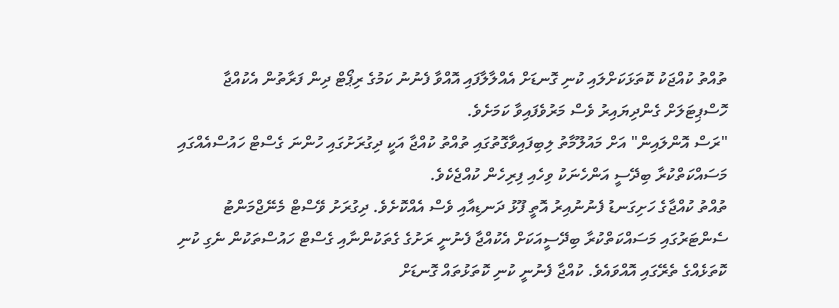ތުއްތު ކުއްޖަކު ކޮތަޅަކަށްލައި ކުނި ގޮނޑަށް އެއްލާލާފައި އޮއްވާ ފެނުނު ކަމުގެ ރިޕޯޓް ދިން ފަރާތުން އެކުއްޖާ ހޮސްޕިޓަލަށް ގެންދިޔައިރު ވެސް މަރުވެފައިވާ ކަމަށެވެ.
"ރަސް އޮންލައިން" އަށް މައުލޫމާތު ލިބިފައިވާގޮތުގައި ތުއްތު ކުއްޖާ އަކީ ދިގުރަށުގައި ހުންނަ ގެސްޓް ހައުސްއެއްގައި މަސައްކަތްކުރާ ބިދޭސީ އަންހެނަކު ވިހެއި ފިރިހެން ކުއްޖެކެވެ.
ތުއްތު ކުއްޖާގެ ހަށިގަނޑު ފެނުނުއިރު އޮތީ ފޫޅު ދަނޑިއާއި ވެސް އެއްކޮށެވެ. ދިގުރަށު ވޭސްޓް މެނޭޖްމަންޓު ސެންޓަރުގައި މަސައްކަތްކުރާ ބިދޭސީއަކަށް އެކުއްޖާ ފެނުނީ ރަށުގެ ގެތަކުންނާއި ގެސްޓް ހައުސްތަކުން ނެގި ކުނި ކޮތަޅެއްގެ ތެރޭގައި އޮއްވައެވެ. ކުއްޖާ ފެނުނީ ކުނި ކޮތަޅުތައް ގޮނޑަށް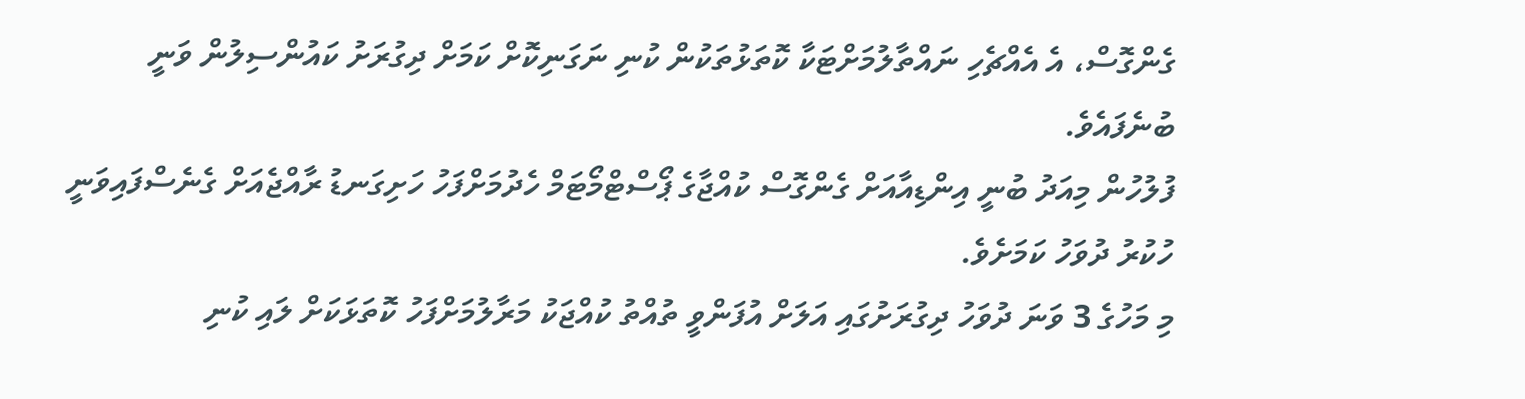ގެންގޮސް، އެ އެއްޗެހި ނައްތާލުމަށްޓަކާ ކޮތަޅުތަކުން ކުނި ނަގަނިކޮށް ކަމަށް ދިގުރަށު ކައުންސިލުން ވަނީ ބުނެފައެވެ.
ފުލުހުން މިއަދު ބުނީ އިންޑިއާއަށް ގެންގޮސް ކުއްޖާގެ ޕޯސްޓްމޯޓަމް ހެދުމަށްފަހު ހަށިގަނޑު ރާއްޖެއަށް ގެނެސްފައިވަނީ ހުކުރު ދުވަހު ކަމަށެވެ.
މި މަހުގެ 3 ވަނަ ދުވަހު ދިގުރަށުގައި އަލަށް އުފަންވީ ތުއްތު ކުއްޖަކު މަރާލުމަށްފަހު ކޮތަޅަކަށް ލައި ކުނި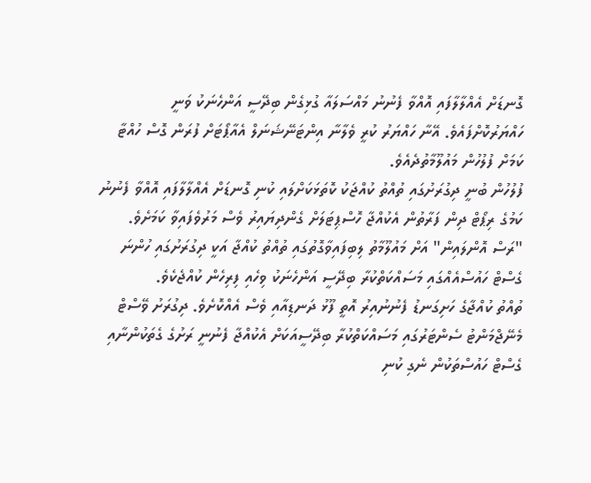ގޮނޑަށް އެއްލާލާފައި އޮއްވާ ފެނުނު މައްސަލައާ ގުޅިގެން ބިދޭސީ އަންހެނަކު ވަނީ ހައްޔަރުކޮށްފައެވެ. އޭނާ ހައްޔަރު ކުރީ ވެލާނާ އިންޓަނޭޝަނަލް އެއާޕޯޓަށް ފުރަން ގޮސް ހުއްޓާ ކަމަށް ފުލުހުން މައުލޫމާތުދެއެވެ.
ފުލުހުން ބުނީ ދިގުރަށުގައި ތުއްތު ކުއްޖަކު ކޮތަޅަކަށްލައި ކުނި ގޮނޑަށް އެއްލާލާފައި އޮއްވާ ފެނުނު ކަމުގެ ރިޕޯޓް ދިން ފަރާތުން އެކުއްޖާ ހޮސްޕިޓަލަށް ގެންދިޔައިރު ވެސް މަރުވެފައިވާ ކަމަށެވެ.
"ރަސް އޮންލައިން" އަށް މައުލޫމާތު ލިބިފައިވާގޮތުގައި ތުއްތު ކުއްޖާ އަކީ ދިގުރަށުގައި ހުންނަ ގެސްޓް ހައުސްއެއްގައި މަސައްކަތްކުރާ ބިދޭސީ އަންހެނަކު ވިހެއި ފިރިހެން ކުއްޖެކެވެ.
ތުއްތު ކުއްޖާގެ ހަށިގަނޑު ފެނުނުއިރު އޮތީ ފޫޅު ދަނޑިއާއި ވެސް އެއްކޮށެވެ. ދިގުރަށު ވޭސްޓް މެނޭޖްމަންޓު ސެންޓަރުގައި މަސައްކަތްކުރާ ބިދޭސީއަކަށް އެކުއްޖާ ފެނުނީ ރަށުގެ ގެތަކުންނާއި ގެސްޓް ހައުސްތަކުން ނެގި ކުނި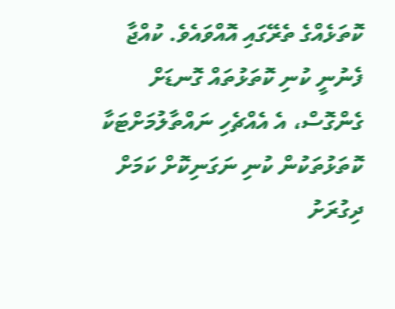ކޮތަޅެއްގެ ތެރޭގައި އޮއްވައެވެ. ކުއްޖާ ފެނުނީ ކުނި ކޮތަޅުތައް ގޮނޑަށް ގެންގޮސް، އެ އެއްޗެހި ނައްތާލުމަށްޓަކާ ކޮތަޅުތަކުން ކުނި ނަގަނިކޮށް ކަމަށް ދިގުރަށު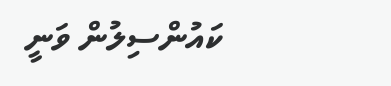ކައުންސިލުން ވަނީ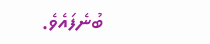ބުނެފައެވެ.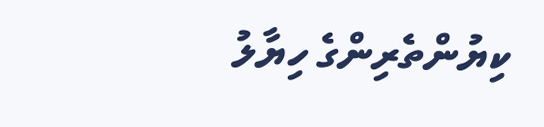ކިޔުންތެރިންގެ ހިޔާލު